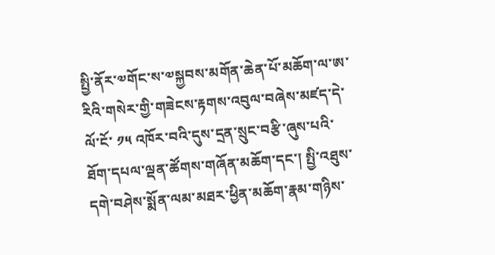སྤྱི་ནོར་༧གོང་ས་༧སྐྱབས་མགོན་ཆེན་པོ་མཆོག་ལ་ཨ་རིའི་གསེར་གྱི་གཟེངས་རྟགས་འབུལ་བཞེས་མཛད་དེ་ལོ་ངོ་ ༡༥ འཁོར་བའི་དུས་དྲན་སྲུང་བརྩི་ཞུས་པའི་ཐོག་དཔལ་ལྡན་ཚོགས་གཞོན་མཆོག་དང་། སྤྱི་འཐུས་དགེ་བཤེས་སྨོན་ལམ་མཐར་ཕྱིན་མཆོག་རྣམ་གཉིས་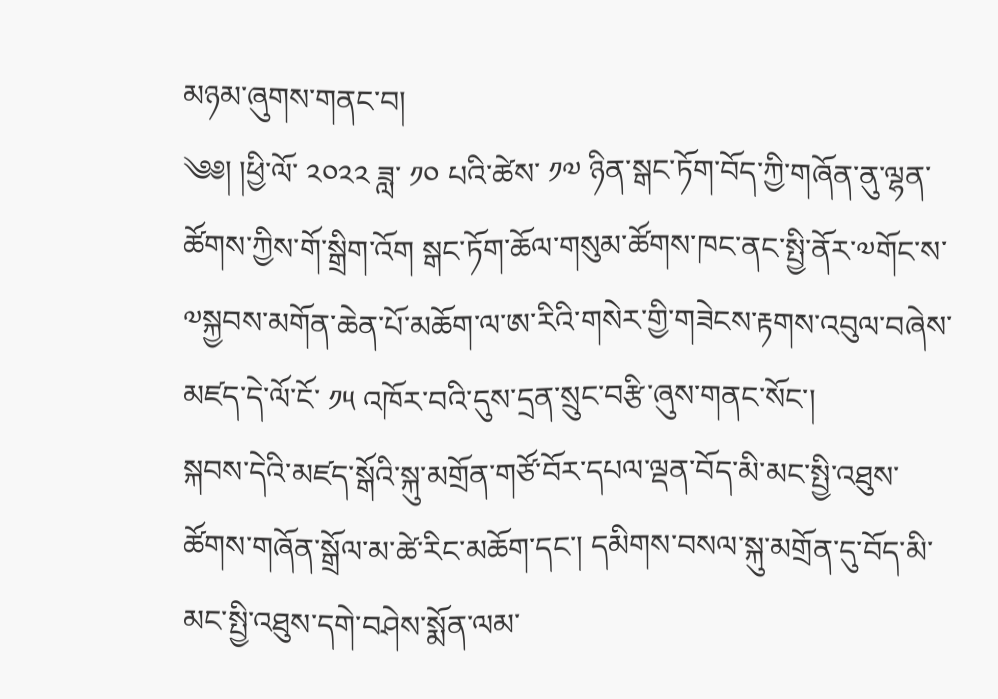མཉམ་ཞུགས་གནང་བ།
༄༅། །ཕྱི་ལོ་ ༢༠༢༢ ཟླ་ ༡༠ པའི་ཚེས་ ༡༧ ཉིན་སྒང་ཏོག་བོད་ཀྱི་གཞོན་ནུ་ལྷན་ཚོགས་ཀྱིས་གོ་སྒྲིག་འོག སྒང་ཏོག་ཆོལ་གསུམ་ཚོགས་ཁང་ནང་སྤྱི་ནོར་༧གོང་ས་༧སྐྱབས་མགོན་ཆེན་པོ་མཆོག་ལ་ཨ་རིའི་གསེར་གྱི་གཟེངས་རྟགས་འབུལ་བཞེས་མཛད་དེ་ལོ་ངོ་ ༡༥ འཁོར་བའི་དུས་དྲན་སྲུང་བརྩི་ཞུས་གནང་སོང་།
སྐབས་དེའི་མཛད་སྒོའི་སྐུ་མགྲོན་གཙོ་བོར་དཔལ་ལྡན་བོད་མི་མང་སྤྱི་འཐུས་ཚོགས་གཞོན་སྒྲོལ་མ་ཚེ་རིང་མཆོག་དང་། དམིགས་བསལ་སྐུ་མགྲོན་དུ་བོད་མི་མང་སྤྱི་འཐུས་དགེ་བཤེས་སྨོན་ལམ་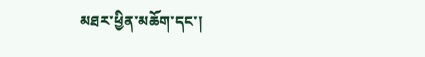མཐར་ཕྱིན་མཆོག་དང་།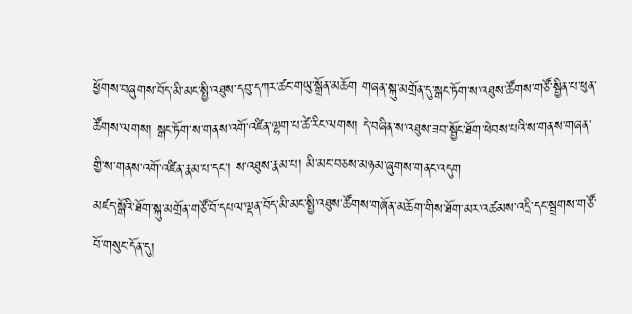ཕྱོགས་བཞུགས་བོད་མི་མང་སྤྱི་འཐུས་དབུ་དཀར་ཚང་གཡུ་སྒྲོན་མཆོག གཞན་སྐུ་མགྲོན་དུ་སྒང་ཏོག་ས་འཐུས་ཚོགས་གཙོ་སྦྱིན་པ་ཕུན་ཚོགས་ལགས། སྒང་ཏོག་ས་གནས་འགོ་འཛིན་ལྷག་པ་ཚེ་རིང་ལགས། དེ་བཞིན་ས་འཐུས་ཟབ་སྦྱོང་ཐོག་ཕེབས་པའི་ས་གནས་གཞན་གྱི་ས་གནས་འགོ་འཛིན་རྣམ་པ་དང་། ས་འཐུས་རྣམ་པ། མི་མང་བཅས་མཉམ་ཞུགས་གནང་འདུག
མཛད་སྒོའི་ཐོག་སྐུ་མགྲོན་གཙོ་བོ་དཔལ་ལྡན་བོད་མི་མང་སྤྱི་འཐུས་ཚོགས་གཞོན་མཆོག་གིས་ཐོག་མར་འཚམས་འདྲི་དང་སྦྲགས་གཙོ་བོ་གསུང་དོན་དུ།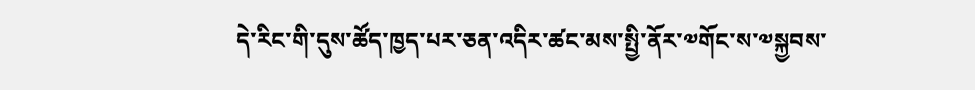དེ་རིང་གི་དུས་ཚོད་ཁྱད་པར་ཅན་འདིར་ཚང་མས་སྤྱི་ནོར་༧གོང་ས་༧སྐྱབས་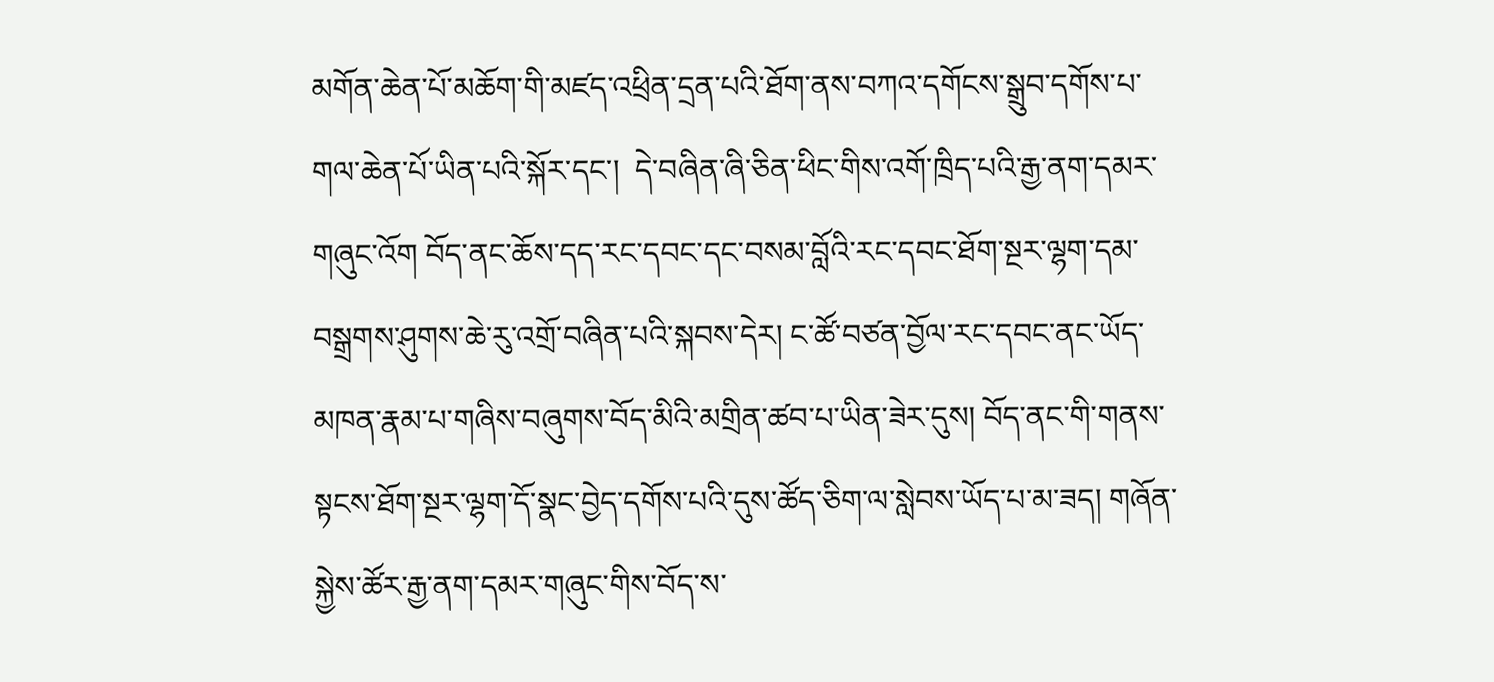མགོན་ཆེན་པོ་མཆོག་གི་མཛད་འཕྲིན་དྲན་པའི་ཐོག་ནས་བཀའ་དགོངས་སྒྲུབ་དགོས་པ་གལ་ཆེན་པོ་ཡིན་པའི་སྐོར་དང་།  དེ་བཞིན་ཞི་ཅིན་ཕིང་གིས་འགོ་ཁྲིད་པའི་རྒྱ་ནག་དམར་གཞུང་འོག བོད་ནང་ཆོས་དད་རང་དབང་དང་བསམ་བློའི་རང་དབང་ཐོག་སྔར་ལྷག་དམ་བསྒྲགས་ཤུགས་ཆེ་རུ་འགྲོ་བཞིན་པའི་སྐབས་དེར། ང་ཚོ་བཙན་བྱོལ་རང་དབང་ནང་ཡོད་མཁན་རྣམ་པ་གཞིས་བཞུགས་བོད་མིའི་མགྲིན་ཚབ་པ་ཡིན་ཟེར་དུས། བོད་ནང་གི་གནས་སྟངས་ཐོག་སྔར་ལྷག་དོ་སྣང་བྱེད་དགོས་པའི་དུས་ཚོད་ཅིག་ལ་སླེབས་ཡོད་པ་མ་ཟད། གཞོན་སྐྱེས་ཚོར་རྒྱ་ནག་དམར་གཞུང་གིས་བོད་ས་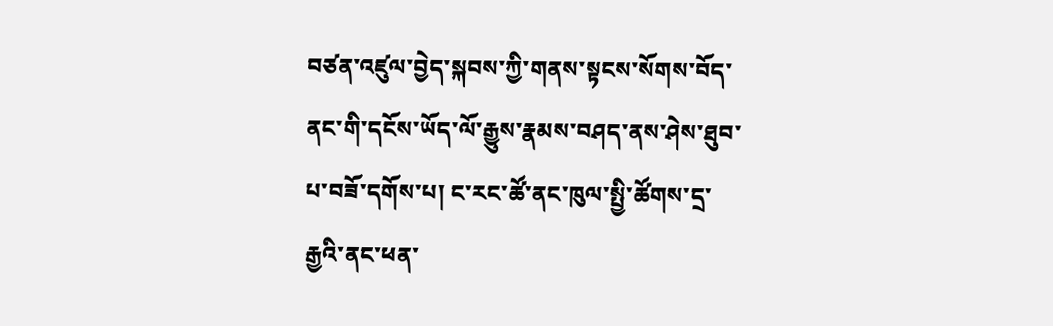བཙན་འཛུལ་བྱེད་སྐབས་ཀྱི་གནས་སྟངས་སོགས་བོད་ནང་གི་དངོས་ཡོད་ལོ་རྒྱུས་རྣམས་བཤད་ནས་ཤེས་ཐུབ་པ་བཟོ་དགོས་པ། ང་རང་ཚོ་ནང་ཁུལ་སྤྱི་ཚོགས་དྲ་རྒྱའི་ནང་ཕན་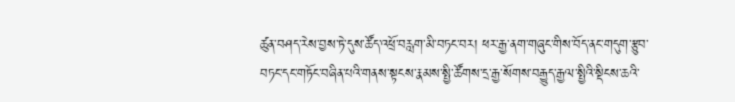ཚུན་བཤད་རེས་བྱས་ཏེ་དུས་ཚོད་འཕྲོ་བརླག་མི་བཏང་བར། ཕར་རྒྱ་ནག་གཞུང་གིས་བོད་ནང་གདུག་རྩུབ་བཏང་དང་གཏོང་བཞིན་པའི་གནས་སྟངས་རྣམས་སྤྱི་ཚོགས་དྲ་རྒྱ་སོགས་བརྒྱུད་རྒྱལ་སྤྱིའི་སྡིངས་ཆའི་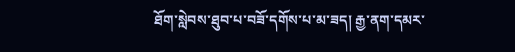ཐོག་སླེབས་ཐུབ་པ་བཟོ་དགོས་པ་མ་ཟད། རྒྱ་ནག་དམར་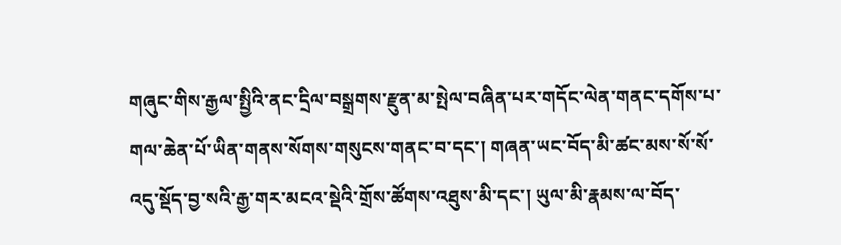གཞུང་གིས་རྒྱལ་སྤྱིའི་ནང་དྲིལ་བསྒྲགས་རྫུན་མ་སྤེལ་བཞིན་པར་གདོང་ལེན་གནང་དགོས་པ་གལ་ཆེན་པོ་ཡིན་གནས་སོགས་གསུངས་གནང་བ་དང་། གཞན་ཡང་བོད་མི་ཚང་མས་སོ་སོ་འདུ་སྡོད་བྱ་སའི་རྒྱ་གར་མངའ་སྡེའི་གྲོས་ཚོགས་འཐུས་མི་དང་། ཡུལ་མི་རྣམས་ལ་བོད་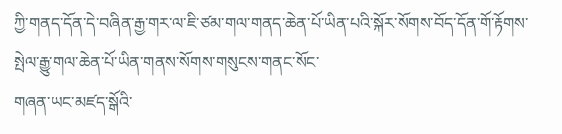ཀྱི་གནད་དོན་དེ་བཞིན་རྒྱ་གར་ལ་ཇི་ཙམ་གལ་གནད་ཆེན་པོ་ཡིན་པའི་སྐོར་སོགས་བོད་དོན་གོ་རྟོགས་སྤེལ་རྒྱུ་གལ་ཆེན་པོ་ཡིན་གནས་སོགས་གསུངས་གནང་སོང་
གཞན་ཡང་མཛད་སྒོའི་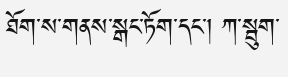ཐོག་ས་གནས་སྒང་ཏོག་དང་། ཀ་སྦུག་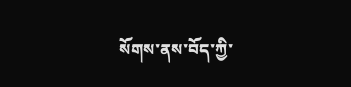སོགས་ནས་བོད་ཀྱི་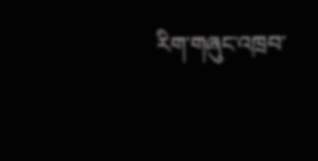རིག་གཞུང་འཁྲབ་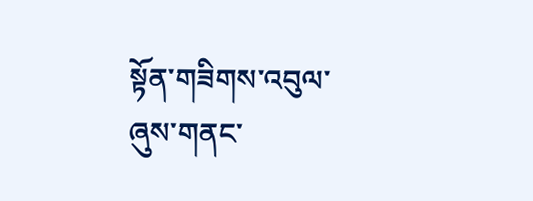སྟོན་གཟིགས་འབུལ་ཞུས་གནང་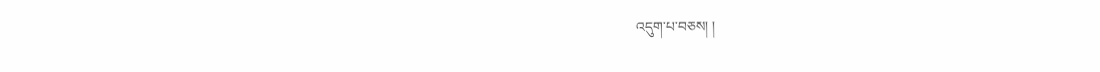འདུག་པ་བཅས། །